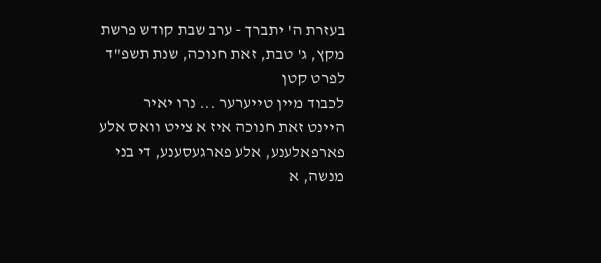בעזרת ה' יתברך - ערב שבת קודש פרשת מקץ, ג' טבת, זאת חנוכה, שנת תשפ"ד לפרט קטן
לכבוד מיין טייערער ... נרו יאיר
היינט זאת חנוכה איז א צייט וואס אלע פארפאלענע, אלע פארגעסענע, די בני מנשה, א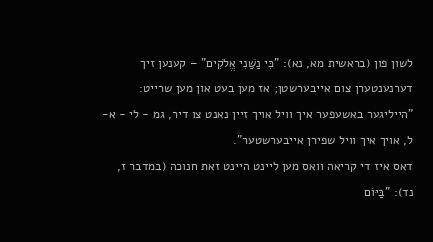לשון פון (בראשית מא, נא): "כִּי נַשַּׁנִי אֱלֹקִים" – קענען זיך דערנענטערן צום אייבערשטן; אז מען בעט און מען שרייט: "הייליגער באשעפער איך וויל אויך זיין נאנט צו דיר, גמ - לי - א-ל, אויך איך וויל שפירן אייבערשטער".
דאס איז די קריאה וואס מען ליינט היינט זאת חנוכה (במדבר ז, נד): "בַּיּוֹם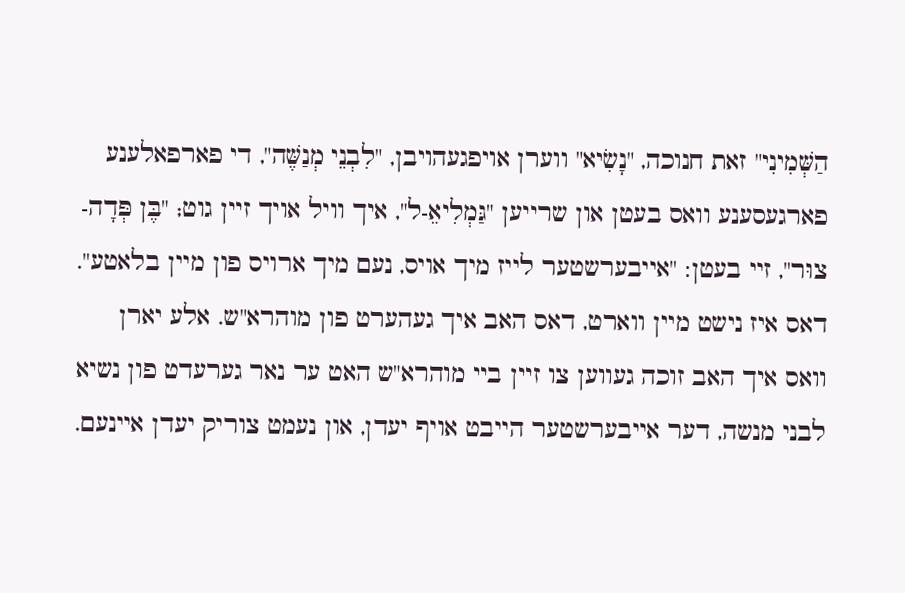הַשְּׁמִינִי" זאת חנוכה, "נָשִׂיא" ווערן אויפגעהויבן, "לִבְנֵי מְנַשֶּׁה", די פארפאלענע פארגעסענע וואס בעטן און שרייען "גַּמְלִיאֵ-ל", איך וויל אויך זיין גוט; "בֶּן פְּדָה-צוּר", זיי בעטן: "אייבערשטער לייז מיך אויס, נעם מיך ארויס פון מיין בלאטע".
דאס איז נישט מיין ווארט, דאס האב איך געהערט פון מוהרא"ש. אלע יארן וואס איך האב זוכה געווען צו זיין ביי מוהרא"ש האט ער נאר גערעדט פון נשיא לבני מנשה, דער אייבערשטער הייבט אויף יעדן, און נעמט צוריק יעדן איינעם.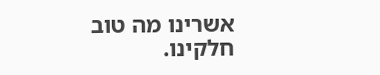אשרינו מה טוב חלקינו.